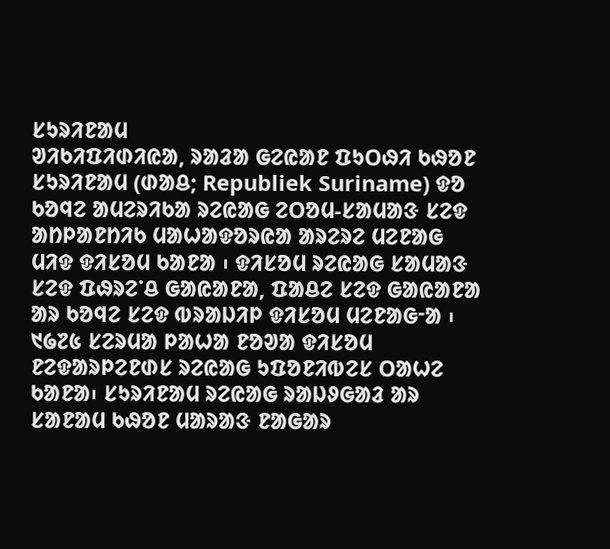ᱥᱩᱨᱤᱱᱟᱢ
ᱣᱤᱠᱤᱯᱤᱰᱤᱭᱟ, ᱨᱟᱲᱟ ᱜᱮᱭᱟᱱ ᱯᱩᱛᱷᱤ ᱠᱷᱚᱱ
ᱥᱩᱨᱤᱱᱟᱢ (ᱰᱟᱪ; Republiek Suriname) ᱫᱚ ᱠᱚᱧᱮ ᱟᱢᱮᱨᱤᱠᱟ ᱨᱮᱭᱟᱜ ᱮᱛᱚᱢ-ᱥᱟᱢᱟᱝ ᱥᱮᱫ ᱟᱴᱞᱟᱱᱴᱤᱠ ᱢᱟᱦᱟᱫᱚᱨᱭᱟ ᱟᱨᱮᱨᱮ ᱢᱮᱱᱟᱜ ᱢᱤᱫ ᱫᱤᱥᱚᱢ ᱠᱟᱱᱟ ᱾ ᱫᱤᱥᱚᱢ ᱨᱮᱭᱟᱜ ᱥᱟᱢᱟᱝ ᱥᱮᱫ ᱯᱷᱨᱮᱸᱪ ᱜᱟᱭᱟᱱᱟ, ᱯᱟᱪᱮ ᱥᱮᱫ ᱜᱟᱭᱟᱱᱟ ᱟᱨ ᱠᱚᱧᱮ ᱥᱮᱫ ᱵᱨᱟᱡᱤᱞ ᱫᱤᱥᱚᱢ ᱢᱮᱱᱟᱜᱼᱟ ᱾ ᱑᱙᱗᱕ ᱥᱮᱨᱢᱟ ᱞᱟᱦᱟ ᱱᱚᱣᱟ ᱫᱤᱥᱚᱢ ᱱᱮᱫᱟᱨᱞᱮᱱᱰᱥ ᱨᱮᱭᱟᱜ ᱩᱯᱚᱱᱤᱵᱮᱥ ᱛᱟᱦᱮ ᱠᱟᱱᱟ᱾ ᱥᱩᱨᱤᱱᱟᱢ ᱨᱮᱭᱟᱜ ᱨᱟᱡᱽᱜᱟᱲ ᱟᱨ ᱥᱟᱱᱟᱢ ᱠᱷᱚᱱ ᱢᱟᱨᱟᱝ ᱱᱟᱜᱟᱨ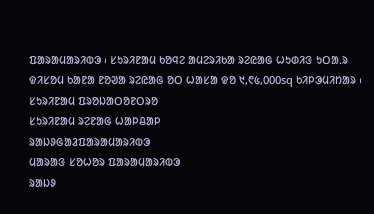ᱯᱟᱨᱟᱢᱟᱨᱤᱵᱳ ᱾ ᱥᱩᱨᱤᱱᱟᱢ ᱠᱚᱧᱮ ᱟᱢᱮᱨᱤᱠᱟ ᱨᱮᱭᱟᱜ ᱦᱩᱰᱤᱝ ᱩᱛᱟᱹᱨ ᱫᱤᱥᱚᱢ ᱠᱟᱱᱟ ᱱᱚᱣᱟ ᱨᱮᱭᱟᱜ ᱚᱛ ᱦᱟᱥᱟ ᱫᱚ ᱑,᱖᱕,᱐᱐᱐sq ᱠᱤᱞᱳᱢᱤᱴᱟᱨ ᱾
ᱥᱩᱨᱤᱱᱟᱢ ᱯᱨᱚᱡᱟᱛᱚᱱᱛᱨᱚ
ᱥᱩᱨᱤᱱᱟᱢ ᱨᱮᱱᱟᱜ ᱦᱟᱞᱪᱟᱞ
ᱨᱟᱡᱽᱜᱟᱲᱯᱟᱨᱟᱢᱟᱨᱤᱵᱳ
ᱢᱟᱨᱟᱝ ᱥᱚᱦᱚᱨ ᱯᱟᱨᱟᱢᱟᱨᱤᱵᱳ
ᱨᱟᱡᱽ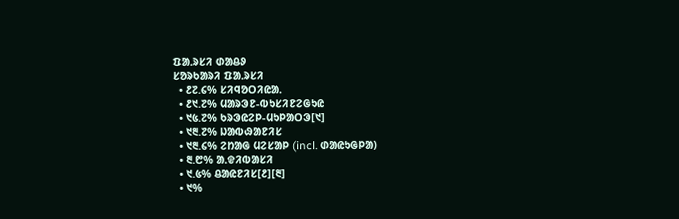ᱯᱟᱹᱨᱥᱤ ᱰᱟᱪᱽ
ᱥᱚᱨᱠᱟᱨᱤ ᱯᱟᱹᱨᱥᱤ
  • ᱒᱗.᱔% ᱥᱤᱧᱚᱛᱤᱭᱟᱹ
  • ᱒᱑.᱗% ᱢᱟᱨᱳᱱ-ᱵᱩᱥᱤᱱᱮᱜᱩᱭ
  • ᱑᱕.᱗% ᱠᱨᱳᱭᱮᱞ-ᱢᱩᱞᱟᱛᱳ[᱑]
  • ᱑᱓.᱗% ᱡᱟᱵᱷᱟᱱᱤᱥ
  • ᱑᱓.᱔% ᱮᱴᱟᱜ ᱢᱮᱥᱟᱞ (incl. ᱰᱟᱭᱩᱜᱞᱟ)
  • ᱓.᱘% ᱟᱹᱫᱤᱵᱟᱥᱤ
  • ᱑.᱕% ᱪᱟᱭᱱᱤᱥ[᱒][᱓]
  • ᱑%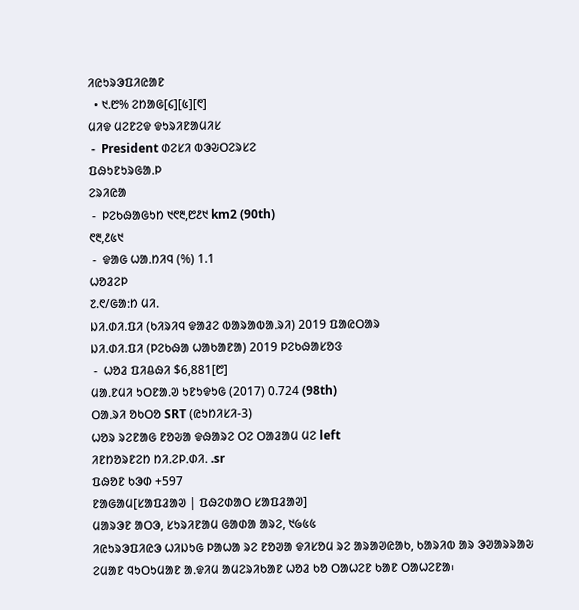ᱤᱭᱩᱨᱳᱯᱤᱭᱟᱱ
  • ᱑.᱘% ᱮᱴᱟᱜ[᱔][᱕][᱖]
ᱢᱤᱫ ᱢᱮᱱᱮᱫ ᱫᱩᱨᱤᱱᱟᱢᱤᱥ
 -  President ᱰᱮᱥᱤ ᱵᱳᱶᱛᱮᱨᱥᱮ
ᱯᱷᱩᱱᱩᱨᱜᱟᱹᱞ
ᱮᱨᱤᱭᱟ
 -  ᱞᱮᱠᱷᱟᱜᱩᱴ ᱑᱖᱓,᱘᱒᱑ km2 (90th)
᱖᱓,᱒᱕᱑
 -  ᱫᱟᱜ ᱦᱟᱹᱴᱤᱧ (%) 1.1
ᱦᱚᱲᱮᱞ
᱗.᱖/ᱜᱟᱺᱴ ᱢᱤᱹ
ᱡᱤ.ᱰᱤ.ᱯᱤ (ᱠᱤᱨᱤᱧ ᱫᱟᱲᱮ ᱵᱟᱨᱟᱵᱟᱹᱨᱤ) 2019 ᱯᱟᱭᱛᱟᱨ
ᱡᱤ.ᱰᱤ.ᱯᱤ (ᱞᱮᱠᱷᱟ ᱦᱟᱠᱟᱱᱟ) 2019 ᱞᱮᱠᱷᱟᱥᱚᱝ
 -  ᱦᱚᱲ ᱯᱤᱪᱷᱤ $6,881[᱘]
ᱢᱟᱹᱱᱢᱤ ᱩᱛᱱᱟᱹᱣ ᱩᱱᱩᱫᱩᱜ (2017) 0.724 (98th)
ᱛᱟᱹᱨᱤ ᱚᱠᱛᱚ SRT (ᱭᱩᱴᱤᱥᱤ-3)
ᱦᱚᱨ ᱨᱮᱱᱟᱜ ᱱᱚᱶᱟ ᱫᱷᱟᱨᱮ ᱛᱮ ᱛᱟᱲᱟᱢ ᱢᱮ left
ᱤᱱᱴᱚᱨᱱᱮᱴ ᱴᱤᱹᱮᱞᱹᱰᱤᱹ .sr
ᱯᱷᱚᱱ ᱠᱳᱰ +597
ᱱᱟᱜᱟᱢ[ᱥᱟᱯᱲᱟᱣ | ᱯᱷᱮᱰᱟᱛ ᱥᱟᱯᱲᱟᱣ]
ᱢᱟᱨᱳᱱ ᱟᱛᱳ, ᱥᱩᱨᱤᱱᱟᱢ ᱜᱟᱰᱟ ᱟᱨᱮ, ᱑᱙᱕᱕
ᱤᱭᱩᱨᱳᱯᱤᱭᱳ ᱦᱤᱡᱩᱜ ᱞᱟᱦᱟ ᱨᱮ ᱱᱚᱣᱟ ᱫᱤᱥᱚᱢ ᱨᱮ ᱟᱨᱟᱣᱭᱟᱠ, ᱠᱟᱨᱤᱵ ᱟᱨ ᱳᱣᱟᱨᱨᱟᱶ ᱮᱢᱟᱱ ᱧᱩᱛᱩᱢᱟᱱ ᱟᱹᱫᱤᱢ ᱟᱢᱮᱨᱤᱠᱟᱱ ᱦᱚᱲ ᱠᱚ ᱛᱟᱦᱮᱱ ᱠᱟᱱ ᱛᱟᱦᱮᱱᱟ᱾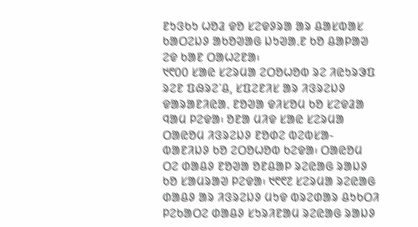ᱱᱩᱝᱠᱩ ᱦᱚᱲ ᱫᱚ ᱥᱮᱫᱽᱨᱟ ᱟᱨ ᱪᱟᱥᱵᱟᱥ ᱠᱟᱛᱮᱡᱽ ᱟᱠᱚᱣᱟᱜ ᱡᱩᱣᱟᱹᱱ ᱠᱚ ᱪᱟᱞᱟᱣ ᱮᱫ ᱠᱟᱱ ᱛᱟᱦᱮᱱᱟ᱾
᱑᱖᱐᱐ ᱥᱟᱭ ᱥᱮᱨᱢᱟ ᱮᱛᱚᱦᱚᱵ ᱨᱮ ᱤᱭᱩᱨᱳᱯ ᱨᱮᱱ ᱯᱷᱨᱮᱸᱪ, ᱥᱯᱮᱱᱤᱥ ᱟᱨ ᱤᱝᱨᱮᱡᱽ ᱫᱟᱨᱟᱱᱤᱭᱟᱹ ᱱᱚᱣᱟ ᱫᱤᱥᱚᱢ ᱠᱚ ᱥᱮᱫᱲᱟ ᱧᱟᱢ ᱞᱮᱫᱟ᱾ ᱚᱱᱟ ᱢᱤᱫ ᱥᱟᱭ ᱥᱮᱨᱢᱟ ᱛᱟᱭᱚᱢ ᱤᱝᱨᱮᱡᱽ ᱱᱚᱰᱮ ᱵᱮᱵᱥᱟ-ᱵᱟᱱᱤᱡᱽ ᱠᱚ ᱮᱛᱚᱦᱚᱵ ᱠᱮᱫᱟ᱾ ᱛᱟᱭᱚᱢ ᱛᱮ ᱰᱟᱪᱽ ᱱᱚᱣᱟ ᱚᱱᱪᱟᱞ ᱨᱮᱭᱟᱜ ᱨᱟᱡᱽ ᱠᱚ ᱥᱟᱢᱨᱟᱣ ᱞᱮᱫᱟ᱾ ᱑᱖᱖᱗ ᱥᱮᱨᱢᱟ ᱨᱮᱭᱟᱜ ᱰᱟᱪᱽ ᱟᱨ ᱤᱝᱨᱮᱡᱽ ᱢᱩᱫ ᱵᱨᱮᱰᱟᱨ ᱪᱩᱠᱛᱤ ᱞᱮᱠᱟᱛᱮ ᱰᱟᱪᱽ ᱥᱩᱨᱤᱱᱟᱢ ᱨᱮᱭᱟᱜ ᱨᱟᱡᱽ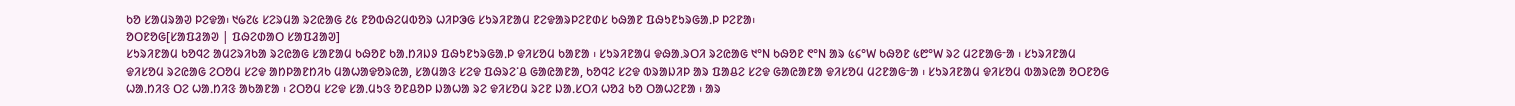ᱠᱚ ᱥᱟᱢᱨᱟᱣ ᱞᱮᱫᱟ᱾ ᱑᱙᱗᱕ ᱥᱮᱨᱢᱟ ᱨᱮᱭᱟᱜ ᱒᱕ ᱱᱚᱵᱷᱮᱢᱵᱚᱨ ᱦᱤᱞᱳᱜ ᱥᱩᱨᱤᱱᱟᱢ ᱱᱮᱫᱟᱨᱞᱮᱱᱰᱥ ᱠᱷᱟᱱ ᱯᱷᱩᱱᱩᱨᱜᱟᱹᱞ ᱞᱮᱱᱟ᱾
ᱚᱛᱱᱚᱜ[ᱥᱟᱯᱲᱟᱣ | ᱯᱷᱮᱰᱟᱛ ᱥᱟᱯᱲᱟᱣ]
ᱥᱩᱨᱤᱱᱟᱢ ᱠᱚᱧᱮ ᱟᱢᱮᱨᱤᱠᱟ ᱨᱮᱭᱟᱜ ᱥᱟᱱᱟᱢ ᱠᱷᱚᱱ ᱠᱟᱹᱴᱤᱡᱽ ᱯᱷᱩᱱᱩᱨᱜᱟᱹᱞ ᱫᱤᱥᱚᱢ ᱠᱟᱱᱟ ᱾ ᱥᱩᱨᱤᱱᱟᱢ ᱫᱷᱟᱹᱨᱛᱤ ᱨᱮᱭᱟᱜ ᱑°N ᱠᱷᱚᱱ ᱖°N ᱟᱨ ᱕᱔°W ᱠᱷᱚᱱ ᱕᱘°W ᱨᱮ ᱢᱮᱱᱟᱜᱼᱟ ᱾ ᱥᱩᱨᱤᱱᱟᱢ ᱫᱤᱥᱚᱢ ᱨᱮᱭᱟᱜ ᱮᱛᱚᱢ ᱥᱮᱫ ᱟᱴᱞᱟᱱᱴᱤᱠ ᱢᱟᱦᱟᱫᱚᱨᱭᱟ, ᱥᱟᱢᱟᱝ ᱥᱮᱫ ᱯᱷᱨᱮᱸᱪ ᱜᱟᱭᱟᱱᱟ, ᱠᱚᱧᱮ ᱥᱮᱫ ᱵᱨᱟᱡᱤᱞ ᱟᱨ ᱯᱟᱪᱮ ᱥᱮᱫ ᱜᱟᱭᱟᱱᱟ ᱫᱤᱥᱚᱢ ᱢᱮᱱᱟᱜᱼᱟ ᱾ ᱥᱩᱨᱤᱱᱟᱢ ᱫᱤᱥᱚᱢ ᱵᱟᱨᱭᱟ ᱚᱛᱱᱚᱜ ᱦᱟᱹᱴᱤᱝ ᱛᱮ ᱦᱟᱹᱴᱤᱝ ᱟᱠᱟᱱᱟ ᱾ ᱮᱛᱚᱢ ᱥᱮᱫ ᱥᱟᱹᱢᱩᱝ ᱚᱱᱪᱚᱞ ᱡᱟᱦᱟ ᱨᱮ ᱫᱤᱥᱚᱢ ᱨᱮᱱ ᱡᱟᱹᱥᱛᱤ ᱦᱚᱲ ᱠᱚ ᱛᱟᱦᱮᱱᱟ ᱾ ᱟᱨ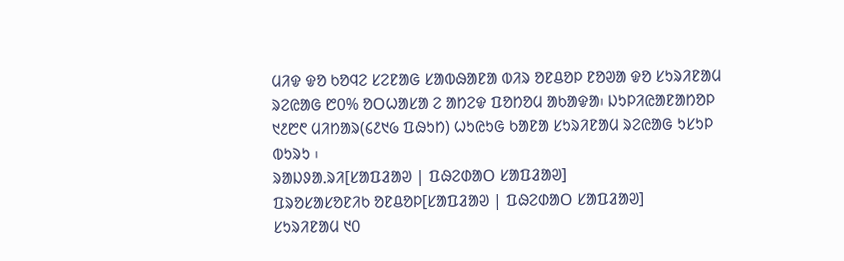ᱢᱤᱫ ᱫᱚ ᱠᱚᱧᱮ ᱥᱮᱱᱟᱜ ᱥᱟᱵᱷᱟᱱᱟ ᱵᱤᱨ ᱚᱱᱪᱚᱞ ᱱᱚᱣᱟ ᱫᱚ ᱥᱩᱨᱤᱱᱟᱢ ᱨᱮᱭᱟᱜ ᱘᱐% ᱚᱛᱦᱟᱥᱟ ᱮ ᱟᱴᱮᱫ ᱯᱚᱴᱚᱢ ᱟᱠᱟᱫᱟ᱾ ᱡᱩᱞᱤᱭᱟᱱᱟᱴᱚᱞ ᱑᱒᱘᱖ ᱢᱤᱴᱟᱨ(᱔᱒᱑᱙ ᱯᱷᱩᱴ) ᱦᱩᱭᱩᱜ ᱠᱟᱱᱟ ᱥᱩᱨᱤᱱᱟᱢ ᱨᱮᱭᱟᱜ ᱩᱥᱩᱞ ᱵᱩᱨᱩ ᱾
ᱨᱟᱡᱽᱟᱹᱨᱤ[ᱥᱟᱯᱲᱟᱣ | ᱯᱷᱮᱰᱟᱛ ᱥᱟᱯᱲᱟᱣ]
ᱯᱨᱚᱥᱟᱥᱚᱱᱤᱠ ᱚᱱᱪᱚᱞ[ᱥᱟᱯᱲᱟᱣ | ᱯᱷᱮᱰᱟᱛ ᱥᱟᱯᱲᱟᱣ]
ᱥᱩᱨᱤᱱᱟᱢ ᱑᱐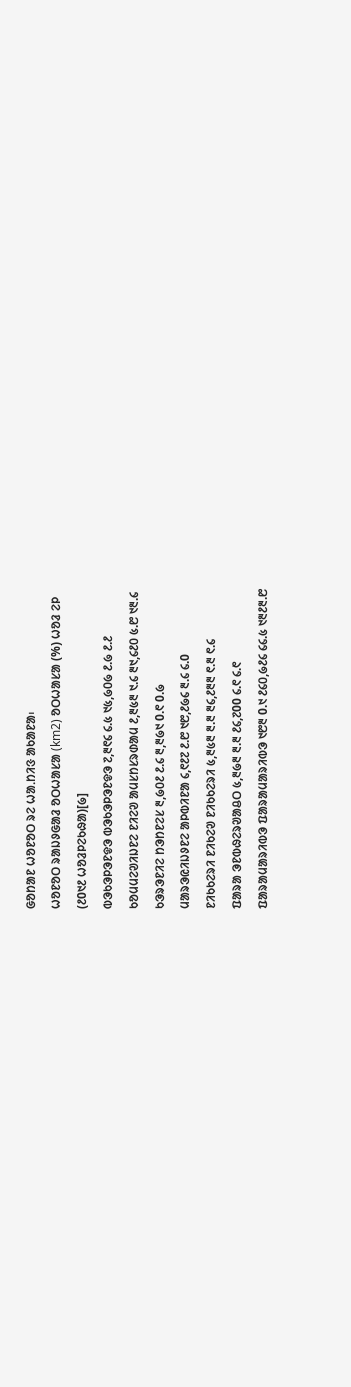ᱜᱚᱴᱟᱱ ᱦᱚᱱᱚᱛ ᱨᱮ ᱦᱟᱹᱴᱤᱝ ᱟᱠᱟᱱᱟ᱾
ᱦᱚᱱᱚᱛ ᱨᱟᱡᱽᱜᱟᱲ ᱚᱛᱦᱟᱥᱟ (km2) ᱚᱛᱦᱟᱥᱟ (%) ᱦᱚᱲ ᱮᱞ
(᱒0᱑᱒ ᱦᱚᱲᱞᱮᱠᱷᱟ)[᱙]
ᱵᱳᱠᱳᱞᱳᱱᱫᱳ ᱵᱳᱠᱳᱞᱳᱱᱫᱳ ᱗,᱓᱖᱔ ᱔.᱕ ᱑᱕,᱙᱐᱙ ᱒.᱙ ᱒.᱒
ᱠᱚᱢᱢᱮᱣᱤᱡᱱᱮ ᱱᱤᱮᱣ ᱟᱢᱥᱴᱥᱨᱰᱟᱢ ᱒,᱓᱕᱓ ᱑.᱔ ᱓᱑,᱔᱒᱐ ᱕.᱘ ᱑᱓.᱔
ᱠᱳᱨᱳᱱᱤᱮ ᱴᱳᱴᱱᱮᱥ ᱓,᱙᱐᱒ ᱒.᱔ ᱓,᱓᱙᱑ 0.᱖ 0.᱙
ᱢᱟᱨᱳᱭᱤᱡᱽᱱᱮ ᱟᱞᱵᱤᱱᱟ ᱔,᱖᱒᱗ ᱒.᱘ ᱑᱘,᱒᱙᱔ ᱓.᱔ ᱔.0
ᱱᱤᱠᱠᱮᱨᱤ ᱱᱤᱠᱮᱣ ᱱᱤᱠᱠᱮᱨᱤ ᱕,᱓᱕᱓ ᱓.᱓ ᱓᱔,᱒᱓᱓ ᱖.᱓ ᱖.᱔
ᱯᱟᱨᱟ ᱳᱱᱵᱷᱮᱨᱣᱟᱪᱛ ᱕,᱓᱙᱓ ᱓.᱓ ᱒᱔,᱗00 ᱔.᱖ ᱔.᱖
ᱯᱟᱨᱟᱢᱟᱨᱤᱵᱳ ᱯᱟᱨᱟᱢᱟᱨᱤᱵᱳ ᱑᱘᱓ 0.᱑ ᱒᱔᱐,᱙᱒᱔ ᱔᱔.᱕ ᱑᱓᱒᱓.᱘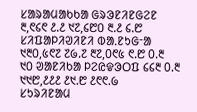ᱥᱟᱨᱟᱢᱟᱠᱠᱟ ᱜᱨᱳᱱᱤᱱᱜᱮᱱ ᱓,᱖᱔᱖ ᱒.᱒ ᱑᱗,᱔᱘᱐ ᱓.᱒ ᱔.᱘
ᱥᱤᱯᱟᱞᱤᱣᱤᱱᱤ ᱵᱟᱹᱱᱩᱜᱼᱟ ᱑᱓᱐,᱕᱖᱗ ᱗᱙.᱗ ᱓᱗,0᱖᱕ ᱖.᱘ 0.᱓
᱑᱐ ᱣᱟᱱᱤᱠᱟ ᱞᱮᱭᱫᱳᱛᱯ ᱔᱔᱓ 0.᱓ ᱑᱑᱘,᱒᱒᱒ ᱒᱑.᱘ ᱒᱖᱖.᱙
ᱥᱩᱨᱤᱱᱟᱢ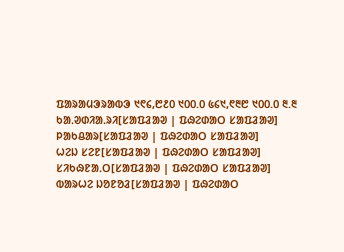ᱯᱟᱨᱟᱢᱳᱨᱟᱵᱳ ᱑᱖᱔,᱘᱒᱐ ᱑᱐᱐.᱐ ᱕᱔᱑,᱖᱓᱘ ᱑᱐᱐.᱐ ᱓.᱓
ᱠᱟᱹᱣᱰᱤᱟᱹᱨᱤ[ᱥᱟᱯᱲᱟᱣ | ᱯᱷᱮᱰᱟᱛ ᱥᱟᱯᱲᱟᱣ]
ᱞᱟᱠᱪᱟᱨ[ᱥᱟᱯᱲᱟᱣ | ᱯᱷᱮᱰᱟᱛ ᱥᱟᱯᱲᱟᱣ]
ᱦᱮᱡ ᱥᱮᱱ[ᱥᱟᱯᱲᱟᱣ | ᱯᱷᱮᱰᱟᱛ ᱥᱟᱯᱲᱟᱣ]
ᱥᱤᱠᱷᱱᱟᱹᱛ[ᱥᱟᱯᱲᱟᱣ | ᱯᱷᱮᱰᱟᱛ ᱥᱟᱯᱲᱟᱣ]
ᱵᱟᱨᱦᱮ ᱡᱚᱱᱚᱲ[ᱥᱟᱯᱲᱟᱣ | ᱯᱷᱮᱰᱟᱛ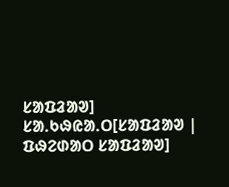ᱥᱟᱯᱲᱟᱣ]
ᱥᱟᱹᱠᱷᱭᱟᱹᱛ[ᱥᱟᱯᱲᱟᱣ | ᱯᱷᱮᱰᱟᱛ ᱥᱟᱯᱲᱟᱣ]